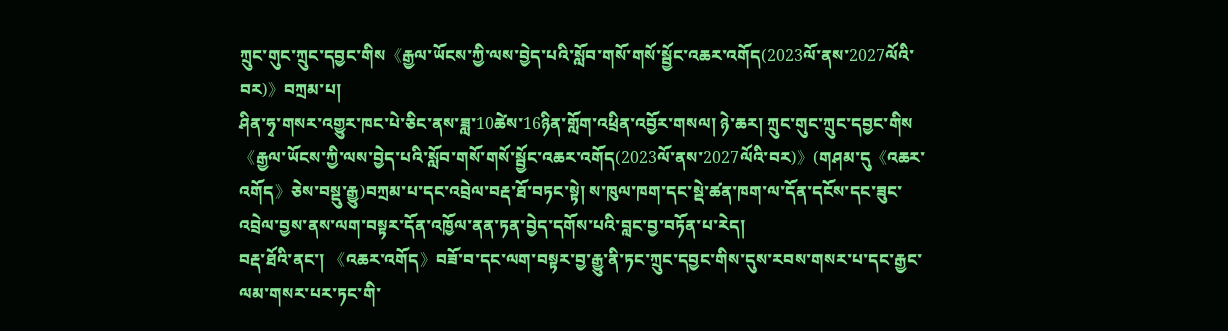ཀྲུང་གུང་ཀྲུང་དབྱང་གིས《རྒྱལ་ཡོངས་ཀྱི་ལས་བྱེད་པའི་སློབ་གསོ་གསོ་སྦྱོང་འཆར་འགོད(2023ལོ་ནས་2027ལོའི་བར)》བཀྲམ་པ།
ཤིན་ཧྭ་གསར་འགྱུར་ཁང་པེ་ཅིང་ནས་ཟླ་10ཚེས་16ཉིན་གློག་འཕྲིན་འབྱོར་གསལ། ཉེ་ཆར། ཀྲུང་གུང་ཀྲུང་དབྱང་གིས《རྒྱལ་ཡོངས་ཀྱི་ལས་བྱེད་པའི་སློབ་གསོ་གསོ་སྦྱོང་འཆར་འགོད(2023ལོ་ནས་2027ལོའི་བར)》(གཤམ་དུ《འཆར་འགོད》ཅེས་བསྡུ་རྒྱུ)བཀྲམ་པ་དང་འབྲེལ་བརྡ་ཐོ་བཏང་སྟེ། ས་ཁུལ་ཁག་དང་སྡེ་ཚན་ཁག་ལ་དོན་དངོས་དང་ཟུང་འབྲེལ་བྱས་ནས་ལག་བསྟར་དོན་འཁྱོལ་ནན་ཏན་བྱེད་དགོས་པའི་བླང་བྱ་བཏོན་པ་རེད།
བརྡ་ཐོའི་ནང་། 《འཆར་འགོད》བཟོ་བ་དང་ལག་བསྟར་བྱ་རྒྱུ་ནི་ཏང་ཀྲུང་དབྱང་གིས་དུས་རབས་གསར་པ་དང་རྒྱང་ལམ་གསར་པར་ཏང་གི་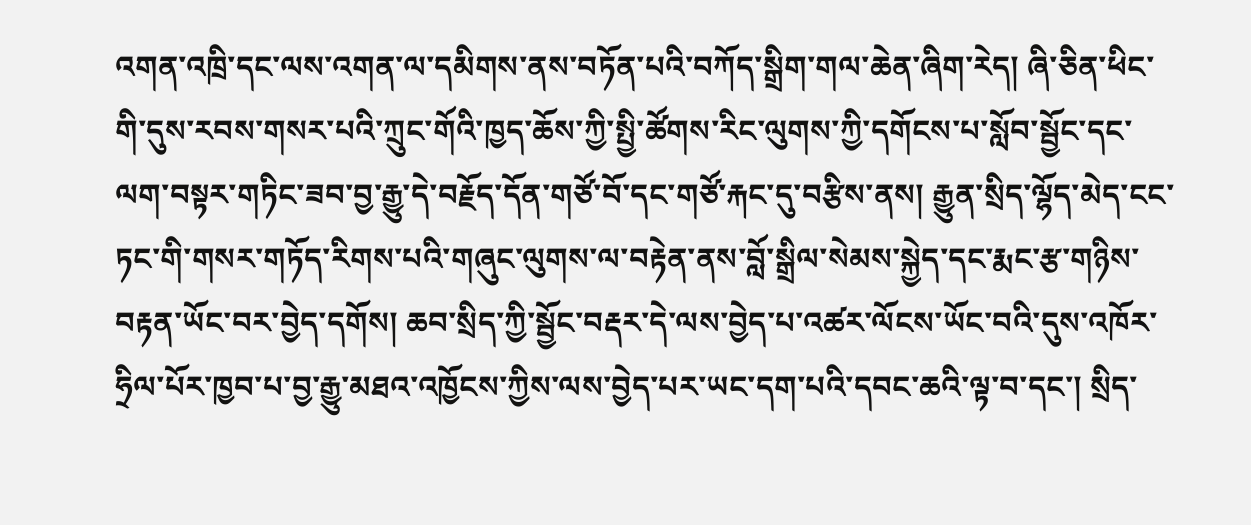འགན་འཁྲི་དང་ལས་འགན་ལ་དམིགས་ནས་བཏོན་པའི་བཀོད་སྒྲིག་གལ་ཆེན་ཞིག་རེད། ཞི་ཅིན་ཕིང་གི་དུས་རབས་གསར་པའི་ཀྲུང་གོའི་ཁྱད་ཆོས་ཀྱི་སྤྱི་ཚོགས་རིང་ལུགས་ཀྱི་དགོངས་པ་སློབ་སྦྱོང་དང་ལག་བསྟར་གཏིང་ཟབ་བྱ་རྒྱུ་དེ་བརྗོད་དོན་གཙོ་བོ་དང་གཙོ་རྐང་དུ་བརྩིས་ནས། རྒྱུན་སྲིད་ལྷོད་མེད་ངང་ཏང་གི་གསར་གཏོད་རིགས་པའི་གཞུང་ལུགས་ལ་བརྟེན་ནས་བློ་སྒྲིལ་སེམས་སྐྱེད་དང་རྨང་རྩ་གཉིས་བརྟན་ཡོང་བར་བྱེད་དགོས། ཆབ་སྲིད་ཀྱི་སྦྱོང་བརྡར་དེ་ལས་བྱེད་པ་འཚར་ལོངས་ཡོང་བའི་དུས་འཁོར་ཧྲིལ་པོར་ཁྱབ་པ་བྱ་རྒྱུ་མཐའ་འཁྱོངས་ཀྱིས་ལས་བྱེད་པར་ཡང་དག་པའི་དབང་ཆའི་ལྟ་བ་དང་། སྲིད་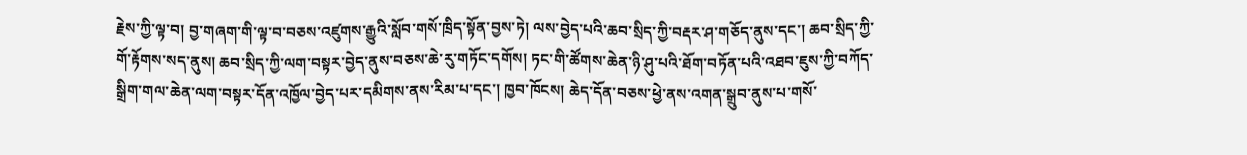རྗེས་ཀྱི་ལྟ་བ། བྱ་གཞག་གི་ལྟ་བ་བཅས་འཛུགས་རྒྱུའི་སློབ་གསོ་ཁྲིད་སྟོན་བྱས་ཏེ། ལས་བྱེད་པའི་ཆབ་སྲིད་ཀྱི་བརྡར་ཤ་གཅོད་ནུས་དང་། ཆབ་སྲིད་ཀྱི་གོ་རྟོགས་སད་ནུས། ཆབ་སྲིད་ཀྱི་ལག་བསྟར་བྱེད་ནུས་བཅས་ཆེ་རུ་གཏོང་དགོས། ཏང་གི་ཚོགས་ཆེན་ཉི་ཤུ་པའི་ཐོག་བཏོན་པའི་འཐབ་ཇུས་ཀྱི་བཀོད་སྒྲིག་གལ་ཆེན་ལག་བསྟར་དོན་འཁྱོལ་བྱེད་པར་དམིགས་ནས་རིམ་པ་དང་། ཁྱབ་ཁོངས། ཆེད་དོན་བཅས་ཕྱེ་ནས་འགན་སྒྲུབ་ནུས་པ་གསོ་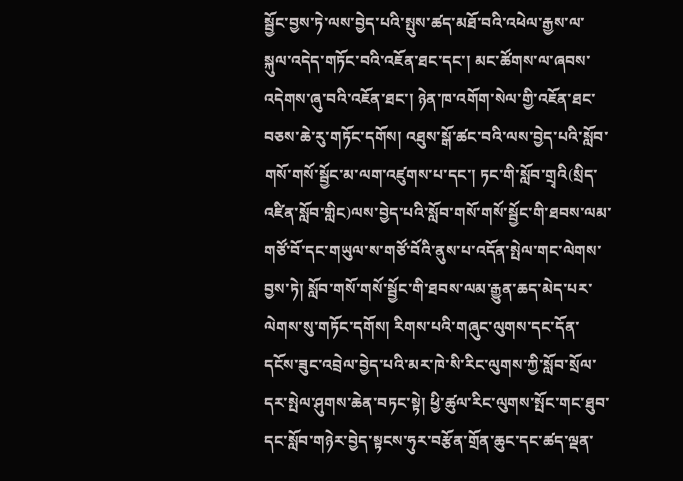སྦྱོང་བྱས་ཏེ་ལས་བྱེད་པའི་སྤུས་ཚད་མཐོ་བའི་འཕེལ་རྒྱས་ལ་སྐུལ་འདེད་གཏོང་བའི་འཇོན་ཐང་དང་། མང་ཚོགས་ལ་ཞབས་འདེགས་ཞུ་བའི་འཇོན་ཐང་། ཉེན་ཁ་འགོག་སེལ་གྱི་འཇོན་ཐང་བཅས་ཆེ་རུ་གཏོང་དགོས། འཐུས་སྒོ་ཚང་བའི་ལས་བྱེད་པའི་སློབ་གསོ་གསོ་སྦྱོང་མ་ལག་འཛུགས་པ་དང་། ཏང་གི་སློབ་གྲྭའི(སྲིད་འཛིན་སློབ་གླིང)ལས་བྱེད་པའི་སློབ་གསོ་གསོ་སྦྱོང་གི་ཐབས་ལམ་གཙོ་བོ་དང་གཡུལ་ས་གཙོ་བོའི་ནུས་པ་འདོན་སྤེལ་གང་ལེགས་བྱས་ཏེ། སློབ་གསོ་གསོ་སྦྱོང་གི་ཐབས་ལམ་རྒྱུན་ཆད་མེད་པར་ལེགས་སུ་གཏོང་དགོས། རིགས་པའི་གཞུང་ལུགས་དང་དོན་དངོས་ཟུང་འབྲེལ་བྱེད་པའི་མར་ཁེ་སི་རིང་ལུགས་ཀྱི་སློབ་སྲོལ་དར་སྤེལ་ཤུགས་ཆེན་བཏང་སྟེ། ཕྱི་ཚུལ་རིང་ལུགས་སྤོང་གང་ཐུབ་དང་སློབ་གཉེར་བྱེད་སྟངས་ཧུར་བརྩོན་གྲོན་ཆུང་དང་ཚད་ལྡན་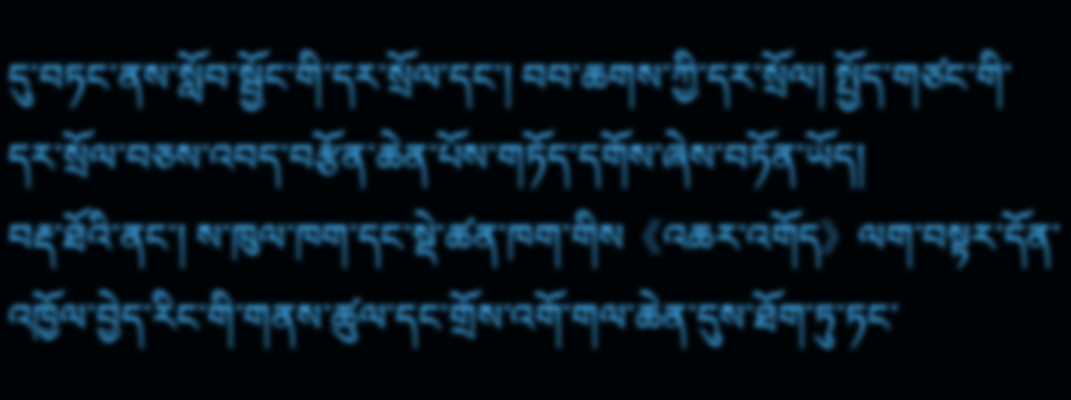དུ་བཏང་ནས་སློབ་སྦྱོང་གི་དར་སྲོལ་དང་། བབ་ཆགས་ཀྱི་དར་སྲོལ། སྤྱོད་གཙང་གི་དར་སྲོལ་བཅས་འབད་བརྩོན་ཆེན་པོས་གཏོད་དགོས་ཞེས་བཏོན་ཡོད།
བརྡ་ཐོའི་ནང་། ས་ཁུལ་ཁག་དང་སྡེ་ཚན་ཁག་གིས《འཆར་འགོད》ལག་བསྟར་དོན་འཁྱོལ་བྱེད་རིང་གི་གནས་ཚུལ་དང་གྲོས་འགོ་གལ་ཆེན་དུས་ཐོག་ཏུ་ཏང་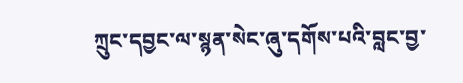ཀྲུང་དབྱང་ལ་སྙན་སེང་ཞུ་དགོས་པའི་བླང་བྱ་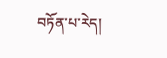བཏོན་པ་རེད།